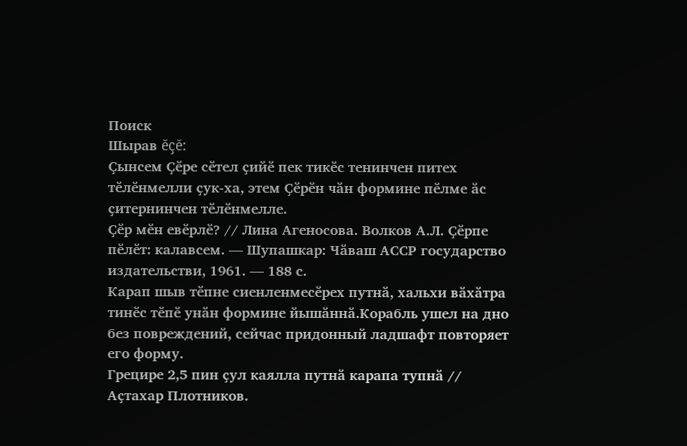Поиск
Шырав ĕçĕ:
Ҫынсем Ҫӗре сӗтел ҫийӗ пек тикӗс тенинчен питех тӗлӗнмелли ҫук-ха, этем Ҫӗрӗн чӑн формине пӗлме ӑс ҫитернинчен тӗлӗнмелле.
Ҫӗр мӗн евӗрлӗ? // Лина Агеносова. Волков А.Л. Ҫӗрпе пӗлӗт: калавсем. — Шупашкар: Чӑваш АССР государство издательстви, 1961. — 188 с.
Карап шыв тӗпне сиенленмесӗрех путнӑ, хальхи вӑхӑтра тинӗс тӗпӗ унӑн формине йышӑннӑ.Корабль ушел на дно без повреждений, сейчас придонный ладшафт повторяет его форму.
Грецире 2,5 пин ҫул каялла путнӑ карапа тупнӑ // Аҫтахар Плотников.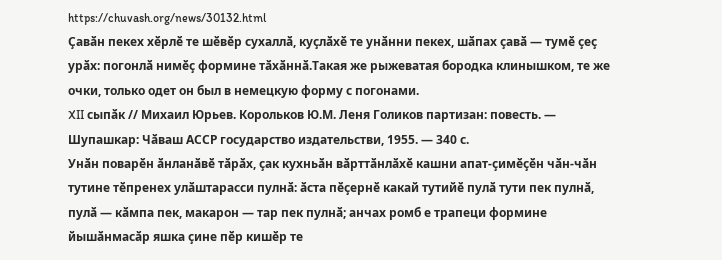https://chuvash.org/news/30132.html
Ҫавӑн пекех хӗрлӗ те шӗвӗр сухаллӑ, куҫлӑхӗ те унӑнни пекех, шӑпах ҫавӑ — тумӗ ҫеҫ урӑх: погонлӑ нимӗҫ формине тӑхӑннӑ.Такая же рыжеватая бородка клинышком, те же очки, только одет он был в немецкую форму с погонами.
XII сыпӑк // Михаил Юрьев. Корольков Ю.М. Леня Голиков партизан: повесть. — Шупашкар: Чӑваш АССР государство издательстви, 1955. — 340 с.
Унӑн поварӗн ӑнланӑвӗ тӑрӑх, ҫак кухньӑн вӑрттӑнлӑхӗ кашни апат-ҫимӗҫӗн чӑн-чӑн тутине тӗпренех улӑштарасси пулнӑ: ӑста пӗҫернӗ какай тутийӗ пулӑ тути пек пулнӑ, пулӑ — кӑмпа пек, макарон — тар пек пулнӑ; анчах ромб е трапеци формине йышӑнмасӑр яшка ҫине пӗр кишӗр те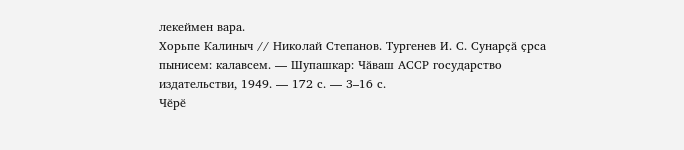лекеймен вара.
Хорьпе Калиныч // Николай Степанов. Тургенев И. С. Сунарҫӑ ҫрса пынисем: калавсем. — Шупашкар: Чӑваш АССР государство издательстви, 1949. — 172 с. — 3–16 с.
Чӗрӗ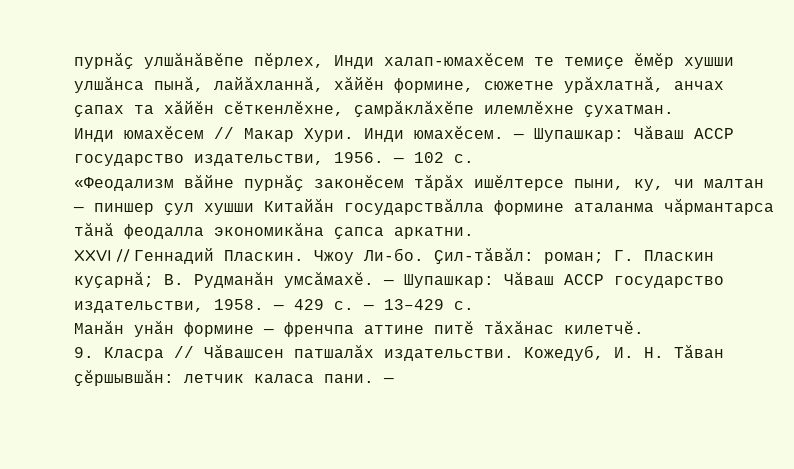пурнӑҫ улшӑнӑвӗпе пӗрлех, Инди халап-юмахӗсем те темиҫе ӗмӗр хушши улшӑнса пынӑ, лайӑхланнӑ, хӑйӗн формине, сюжетне урӑхлатнӑ, анчах ҫапах та хӑйӗн сӗткенлӗхне, ҫамрӑклӑхӗпе илемлӗхне ҫухатман.
Инди юмахӗсем // Макар Хури. Инди юмахӗсем. — Шупашкар: Чӑваш АССР государство издательстви, 1956. — 102 с.
«Феодализм вӑйне пурнӑҫ законӗсем тӑрӑх ишӗлтерсе пыни, ку, чи малтан — пиншер ҫул хушши Китайӑн государствӑлла формине аталанма чӑрмантарса тӑнӑ феодалла экономикӑна ҫапса аркатни.
XXVI // Геннадий Пласкин. Чжоу Ли-бо. Ҫил-тӑвӑл: роман; Г. Пласкин куҫарнӑ; В. Рудманӑн умсӑмахӗ. — Шупашкар: Чӑваш АССР государство издательстви, 1958. — 429 с. — 13–429 с.
Манӑн унӑн формине — френчпа аттине питӗ тӑхӑнас килетчӗ.
9. Класра // Чӑвашсен патшалӑх издательстви. Кожедуб, И. Н. Тӑван ҫӗршывшӑн: летчик каласа пани. —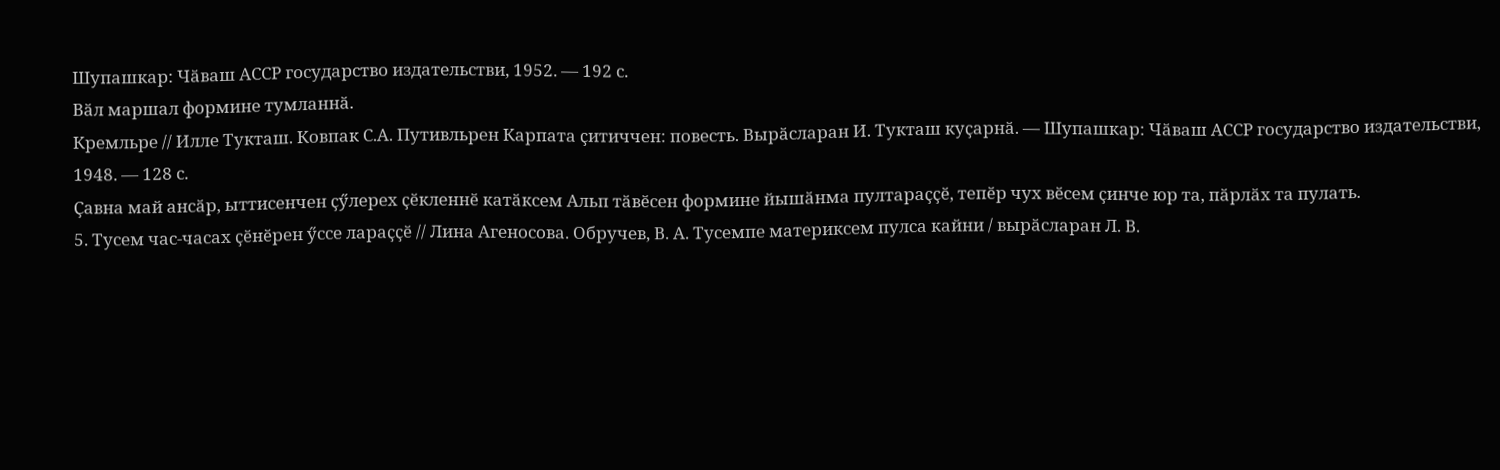Шупашкар: Чӑваш АССР государство издательстви, 1952. — 192 с.
Вӑл маршал формине тумланнӑ.
Кремльре // Илле Тукташ. Ковпак С.А. Путивльрен Карпата ҫитиччен: повесть. Вырӑсларан И. Тукташ куҫарнӑ. — Шупашкар: Чӑваш АССР государство издательстви, 1948. — 128 с.
Ҫавна май ансӑр, ыттисенчен ҫӳлерех ҫӗкленнӗ катӑксем Альп тӑвӗсен формине йышӑнма пултараҫҫӗ, тепӗр чух вӗсем ҫинче юр та, пӑрлӑх та пулать.
5. Тусем час-часах ҫӗнӗрен ӳссе лараҫҫӗ // Лина Агеносова. Обручев, В. А. Тусемпе материксем пулса кайни / вырӑсларан Л. В.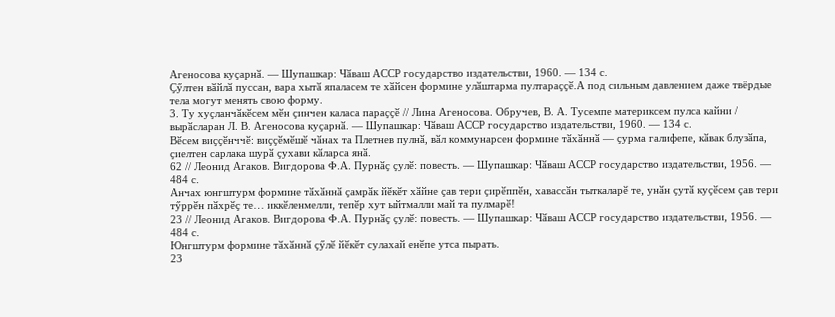Агеносова куҫарнӑ. — Шупашкар: Чӑваш АССР государство издательстви, 1960. — 134 с.
Ҫӳлтен вӑйлӑ пуссан, вара хытӑ япаласем те хӑйсен формине улӑштарма пултараҫҫӗ.А под сильным давлением даже твёрдые тела могут менять свою форму.
3. Ту хуҫланчӑкӗсем мӗн ҫинчен каласа параҫҫӗ // Лина Агеносова. Обручев, В. А. Тусемпе материксем пулса кайни / вырӑсларан Л. В. Агеносова куҫарнӑ. — Шупашкар: Чӑваш АССР государство издательстви, 1960. — 134 с.
Вӗсем виҫҫӗнччӗ: виҫҫӗмӗшӗ чӑнах та Плетнев пулнӑ, вӑл коммунарсен формине тӑхӑннӑ — ҫурма галифепе, кӑвак блузӑпа, ҫиелтен сарлака шурӑ ҫухави кӑларса янӑ.
62 // Леонид Агаков. Вигдорова Ф.А. Пурнӑҫ ҫулӗ: повесть. — Шупашкар: Чӑваш АССР государство издательстви, 1956. — 484 с.
Анчах юнгштурм формине тӑхӑннӑ ҫамрӑк йӗкӗт хӑйне ҫав тери ҫирӗппӗн, хавассӑн тыткаларӗ те, унӑн ҫутӑ куҫӗсем ҫав тери тӳррӗн пӑхрӗҫ те… иккӗленмелли, тепӗр хут ыйтмалли май та пулмарӗ!
23 // Леонид Агаков. Вигдорова Ф.А. Пурнӑҫ ҫулӗ: повесть. — Шупашкар: Чӑваш АССР государство издательстви, 1956. — 484 с.
Юнгштурм формине тӑхӑннӑ ҫӳлӗ йӗкӗт сулахай енӗпе утса пырать.
23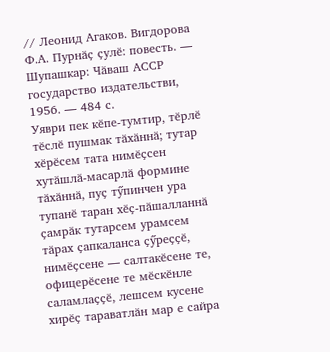// Леонид Агаков. Вигдорова Ф.А. Пурнӑҫ ҫулӗ: повесть. — Шупашкар: Чӑваш АССР государство издательстви, 1956. — 484 с.
Уяври пек кӗпе-тумтир, тӗрлӗ тӗслӗ пушмак тӑхӑннӑ; тутар хӗрӗсем тата нимӗҫсен хутӑшлӑ-масарлӑ формине тӑхӑннӑ, пуҫ тӳпинчен ура тупанӗ таран хӗҫ-пӑшалланнӑ ҫамрӑк тутарсем урамсем тӑрах ҫапкаланса ҫӳреҫҫӗ, нимӗҫсене — салтакӗсене те, офицерӗсене те мӗскӗнле саламлаҫҫӗ, лешсем кусене хирӗҫ тараватлӑн мар е сайра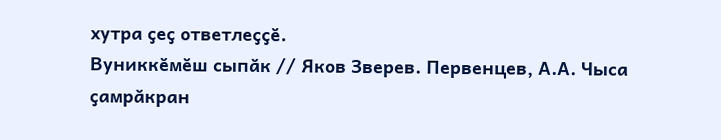хутра ҫеҫ ответлеҫҫӗ.
Вуниккӗмӗш сыпӑк // Яков Зверев. Первенцев, А.А. Чыса ҫамрӑкран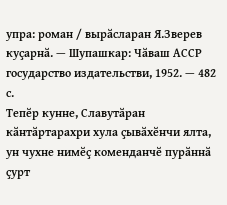упра: роман / вырӑсларан Я.Зверев куҫарнӑ. — Шупашкар: Чӑваш АССР государство издательстви, 1952. — 482 с.
Тепӗр кунне, Славутӑран кӑнтӑртарахри хула ҫывӑхӗнчи ялта, ун чухне нимӗҫ коменданчӗ пурӑннӑ ҫурт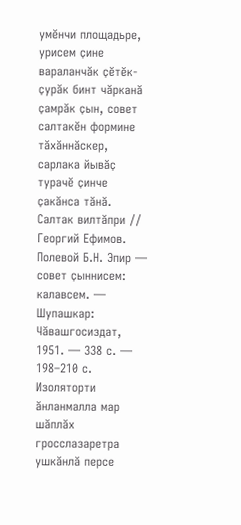умӗнчи площадьре, урисем ҫине вараланчӑк ҫӗтӗк-ҫурӑк бинт чӑрканӑ ҫамрӑк ҫын, совет салтакӗн формине тӑхӑннӑскер, сарлака йывӑҫ турачӗ ҫинче ҫакӑнса тӑнӑ.
Салтак вилтӑпри // Георгий Ефимов. Полевой Б.Н. Эпир — совет ҫыннисем: калавсем. — Шупашкар: Чӑвашгосиздат, 1951. — 338 с. — 198–210 с.
Изоляторти ӑнланмалла мар шӑплӑх гросслазаретра ушкӑнлӑ персе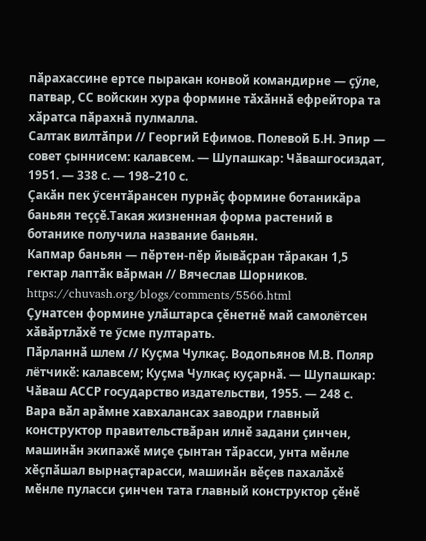пӑрахассине ертсе пыракан конвой командирне — ҫӳле, патвар, СС войскин хура формине тӑхӑннӑ ефрейтора та хӑратса пӑрахнӑ пулмалла.
Салтак вилтӑпри // Георгий Ефимов. Полевой Б.Н. Эпир — совет ҫыннисем: калавсем. — Шупашкар: Чӑвашгосиздат, 1951. — 338 с. — 198–210 с.
Ҫакӑн пек ӳсентӑрансен пурнӑҫ формине ботаникӑра баньян теҫҫӗ.Такая жизненная форма растений в ботанике получила название баньян.
Капмар баньян — пӗртен-пӗр йывӑҫран тӑракан 1,5 гектар лаптӑк вӑрман // Вячеслав Шорников. https://chuvash.org/blogs/comments/5566.html
Ҫунатсен формине улӑштарса ҫӗнетнӗ май самолётсен хӑвӑртлӑхӗ те ӳсме пултарать.
Пӑрланнӑ шлем // Куҫма Чулкаҫ. Водопьянов М.В. Поляр лётчикӗ: калавсем; Куҫма Чулкаҫ куҫарнӑ. — Шупашкар: Чӑваш АССР государство издательстви, 1955. — 248 с.
Вара вӑл арӑмне хавхалансах заводри главный конструктор правительствӑран илнӗ задани ҫинчен, машинӑн экипажӗ миҫе ҫынтан тӑрасси, унта мӗнле хӗҫпӑшал вырнаҫтарасси, машинӑн вӗҫев пахалӑхӗ мӗнле пуласси ҫинчен тата главный конструктор ҫӗнӗ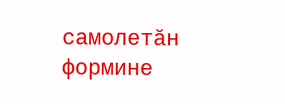самолетӑн формине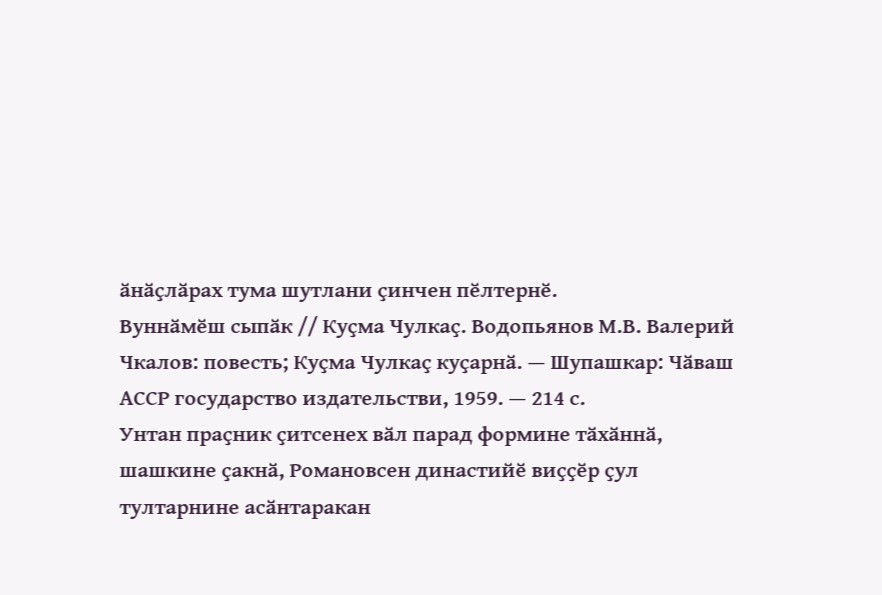ӑнӑҫлӑрах тума шутлани ҫинчен пӗлтернӗ.
Вуннӑмӗш сыпӑк // Куҫма Чулкаҫ. Водопьянов М.В. Валерий Чкалов: повесть; Куҫма Чулкаҫ куҫарнӑ. — Шупашкар: Чӑваш АССР государство издательстви, 1959. — 214 с.
Унтан праҫник ҫитсенех вӑл парад формине тӑхӑннӑ, шашкине ҫакнӑ, Романовсен династийӗ виҫҫӗр ҫул тултарнине асӑнтаракан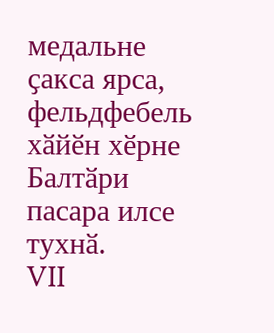медальне ҫакса ярса, фельдфебель хӑйӗн хӗрне Балтӑри пасара илсе тухнӑ.
VII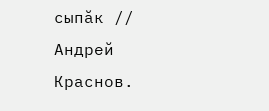сыпӑк // Андрей Краснов.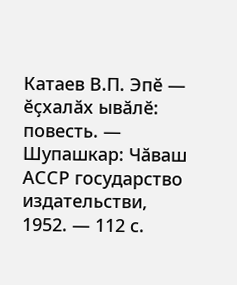Катаев В.П. Эпӗ — ӗҫхалӑх ывӑлӗ: повесть. — Шупашкар: Чӑваш АССР государство издательстви, 1952. — 112 с.